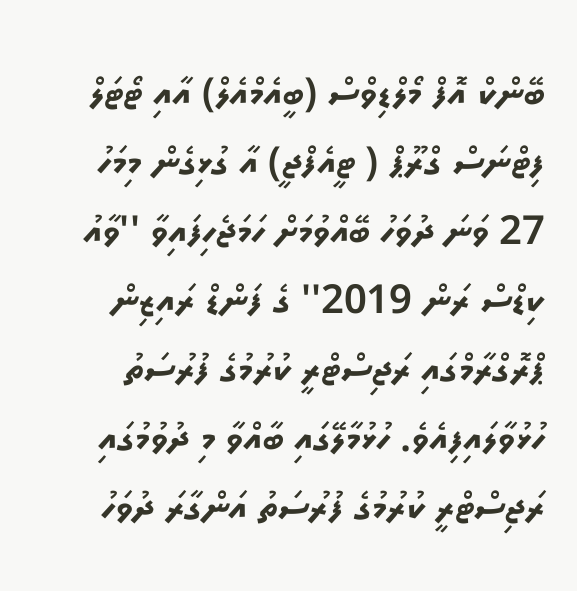ބޭންކް އޮފް މޯލްޑިވްސް (ބީއެމްއެލް) އާއި ޓޯޓަލް ފިޓްނަސް ގްރޫޕް ( ޓީއެފްޖީ) އާ ގުޅިގެން މިމަހު 27 ވަނަ ދުވަހު ބޭއްވުމަށް ހަމަޖެހިފައިވާ ''ވާއު ކިޑްސް ރަން 2019'' ގެ ފަންޑް ރައިޒިން ޕްރޮގްރާމްގައި ރަޖިސްޓްރީ ކުރުމުގެ ފުރުސަތު ހުޅުވާލައިފިއެވެ. ހުޅުމާލޭގައި ބާއްވާ މި ދުވުމުގައި ރަޖިސްޓްރީ ކުރުމުގެ ފުރުސަތު އަންގާރަ ދުވަހު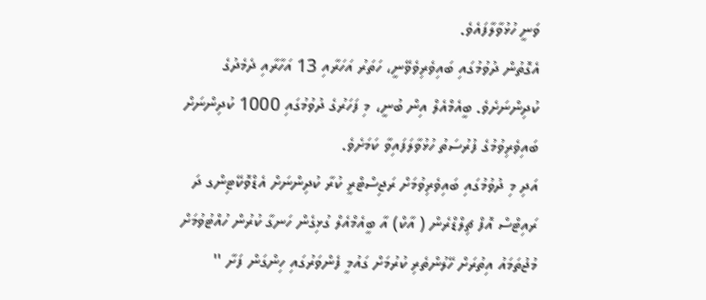ވަނީ ހުޅުވާލާފައެވެ.
އެގޮތުން ދުވުމުގައި ބައިވެރިވެވޭނީ، ހަތަރު އަހަރާއި 13 އަހާރާއި ދެމެދުގެ ކުދިންނަށެވެ. ބީއެމްއެލް އިން ބުނީ، މި ފަހަރުގެ ދުވުމުގައި 1000 ކުދިންނަށް ބައިވެރިވުމުގެ ފުރުސަތު ހުޅުވާލަފައިވާ ކަމަށެވެ.
އަދި މި ދުވުމުގައި ބައިވެރިވުމަށް ރަޖިސްޓްރީ ކުރާ ކުދިންނަށް އެޑްވޮކޭޓިންގ ދަ ރައިޓްސް އޮފް ޗިލްޑްރެން ( އާކް) އާ ބީއެމްއެލް ގުޅިގެން ހަނގާ ކުރުން ހުއްޓުވުމަށް މުޖުތަމައު އިތުރަށް ހޭލުންތެރި ކުރުމަށް ގައުމީ ފެންވަރުގައި ހިންގަން ފަށާ ''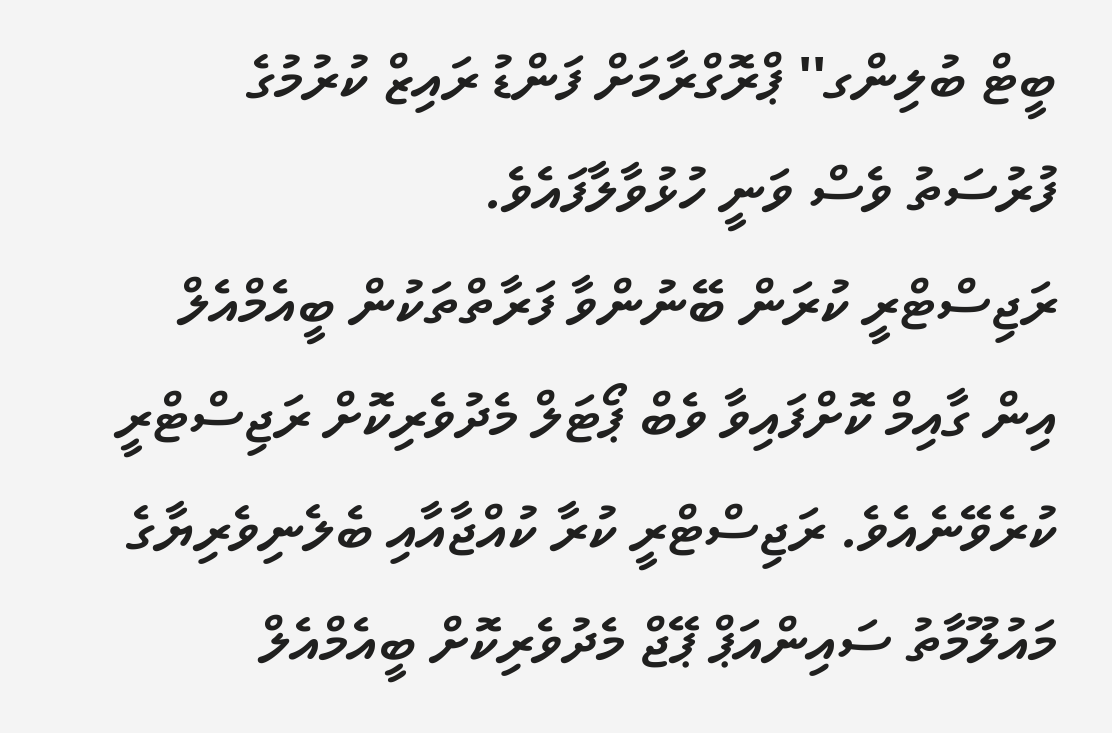ބީޓް ބުލިންގ'' ޕްރޮގްރާމަށް ފަންޑު ރައިޒް ކުރުމުގެ ފުރުސަތު ވެސް ވަނީ ހުޅުވާލާފައެވެ.
ރަޖިސްޓްރީ ކުރަން ބޭނުންވާ ފަރާތްތަކުން ބީއެމްއެލް އިން ގާއިމް ކޮށްފައިވާ ވެބް ޕޯޓަލް މެދުވެރިކޮށް ރަޖިސްޓްރީ ކުރެވޭނެއެވެ. ރަޖިސްޓްރީ ކުރާ ކުއްޖާއާއި ބެލެނިވެރިޔާގެ މައުލޫމާތު ސައިންއަޕް ޕޭޖް މެދުވެރިކޮށް ބީއެމްއެލް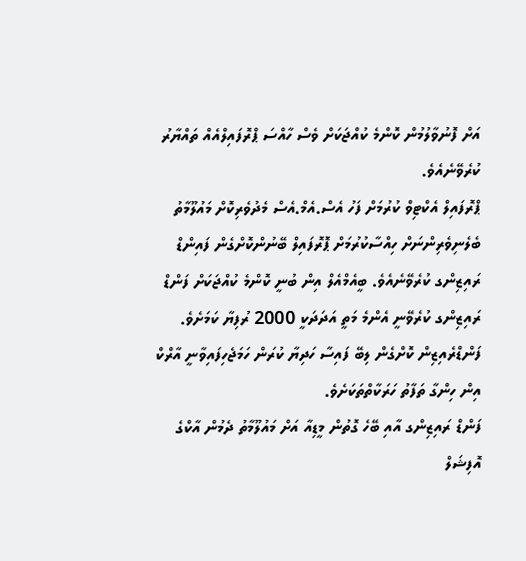އަށް ފޮނުވާލުމުން ކޮންމެ ކުއްޖަކަށް ވެސް ހާއްސަ ޕްރޮފައިލްއެއް ތައްޔާރު ކުރެވޭނެއެވެ.
ޕްރޮފައިލް އެކްޓިވް ކުރުމަށް ފަހު އެސް.އެމް.އެސް މެދުވެރިކޮށް މައުލޫމާތު ބެލެނިވެރިންނަށް ހިއްސާކުރުމަށް ޕޮރޮފައިލް ބޭނުންކޮށްގެން ފައިންޑް ރައިޒިންގ ކުރެވޭނެއެވެ. ބީއެމްއެލް އިން ބުނީ ކޮންމެ ކުއްޖަކަށް ފަންޑް ރައިޒިންގ ކުރެވޭނީ އެންމެ މަތީ އަދަދަކީ 2000 ރުފިޔާ ކަމަށެވެ. ފަންޑްރެއިޒިން ކޮށްގެން ލިބޭ ފައިސާ ހަދިޔާ ކުރަން ހަމަޖެހިފައިވާނީ އާރްކް އިން ހިންގާ ތަފާތު ހަރަކާތްތަކަށެވެ.
ފަންޑް ރައިޒިންގ އާއި ބޭހެ ގޮތުން މީޑިއާ އަށް މައުލޫމާތު ދެމުން އާކްގެ އޮފިޝަލް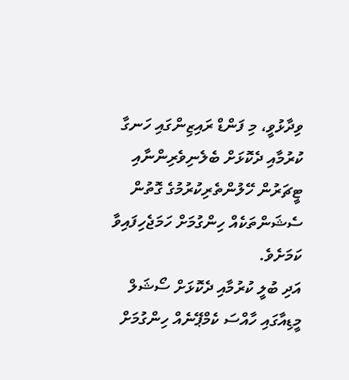ވިދާޅުވީ، މި ފަންޑް ރައިޒިންގައި ހަނގާ ކުރުމާއި ދެކޮޅަށް ބެލެނިވެރިންނާއި ޓީޗަރުން ހޭލުންތެރިކުރުމުގެ ގޮތުން ސެޝަންތަކެއް ހިންގުމަށް ހަމަޖެހިފައިވާ ކަމަށެވެ.
އަދި ބުލީ ކުރުމާއި ދެކޮޅަށް ސޯޝަލް މީޑިއާގައި ހާއްސަ ކެމްޕޭނެއް ހިންގުމަށް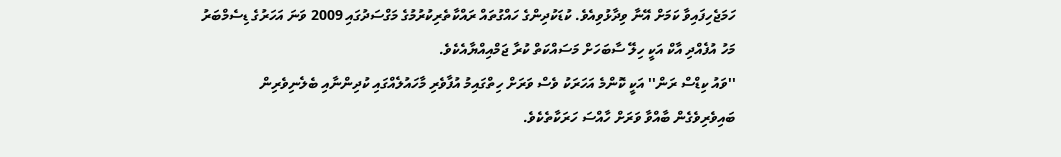ހަމަޖެހިފައިވާ ކަމަށް އޭނާ ވިދާޅުވިއެވެ. ކުޑަކުދިންގެ ހައްގުތައް ރައްކާތެރިކުރުމުގެ މަގްސަދުގައި 2009 ވަނަ އަހަރުގެ ޑިސެމްބަރު މަހު އުފެއްދި އާކް އަކީ ހިލޭ ސާބަހަށް މަސައްކަތް ކުރާ ޖަމްއިއްޔާއެކެވެ.
''ވައު ކިޑްސް ރަން'' އަކީ ކޮންމެ އަހަރަކު ވެސް ވަރަށް ހިތްގައިމު އުފާވެރި މާހައުލެއްގައި ކުދިންނާއި ބެލެނިވެރިން ބައިވެރިވެގެން ބާއްވާ ވަރަށް ހާއްސަ ހަރަކާތެކެވެ.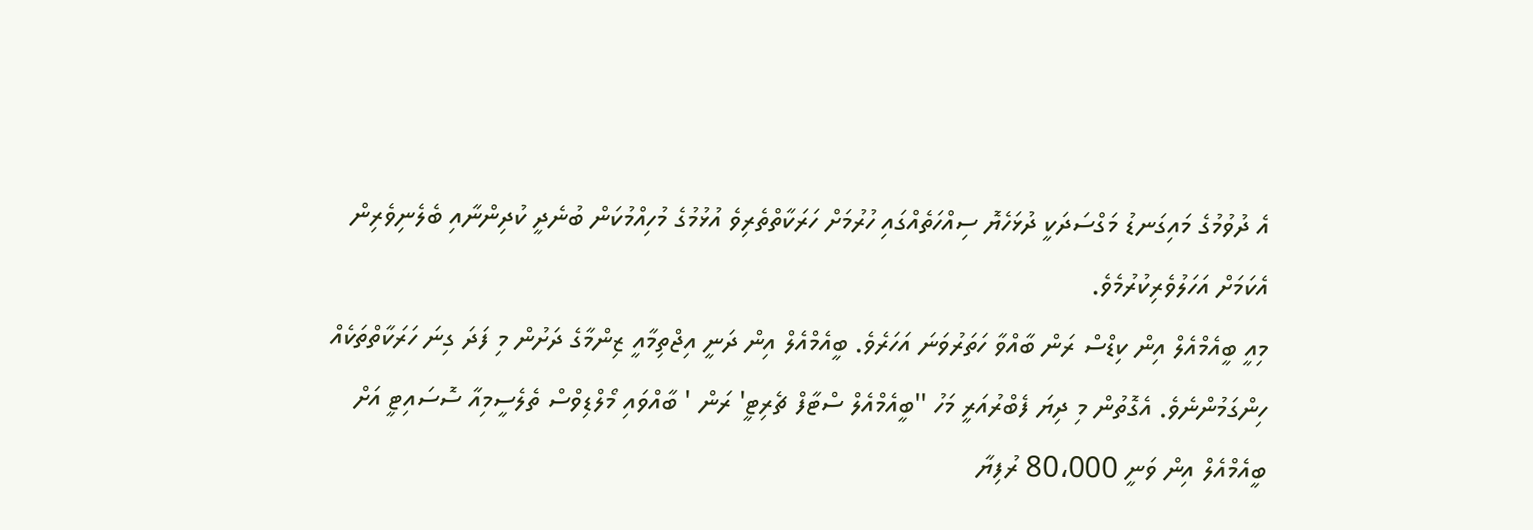އެ ދުވުމުގެ މައިގަނޑު މަގްސަދަކީ ދުޅަހެޔޮ ސިއްހަތެއްގައި ހުރުމަށް ހަރަކާތްތެރިވެ އުޅުމުގެ މުހިއްމުކަން ބުނެދީ ކުދިންނާއި ބެލެނިވެރިން އެކަމަށް އަހަލުވެރިކުރުމެވެ.
މިއީ ބީއެމްއެލް އިން ކިޑްސް ރަން ބާއްވާ ހަތަރުވަނަ އަހަރެވެ. ބީއެމްއެލް އިން ދަނީ އިޖްތިމާއީ ޒިންމާގެ ދަށުން މި ފަދަ ގިނަ ހަރަކާތްތަކެއް ހިންގަމުންނެވެ. އެގޮތުން މި ދިޔަ ފެބްރުއަރީ މަހު ''ބީއެމްއެލް ސްޓާފް ޗެރިޓީ' ރަން ' ބާއްވައި މޯލްޑިވްސް ތެލެސީމިއާ ސޮސައިޓީ އަށް ބީއެމްއެލް އިން ވަނީ 80،000 ރުފިޔާ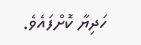ހަދިޔާ ކޮށްފައެވެ.